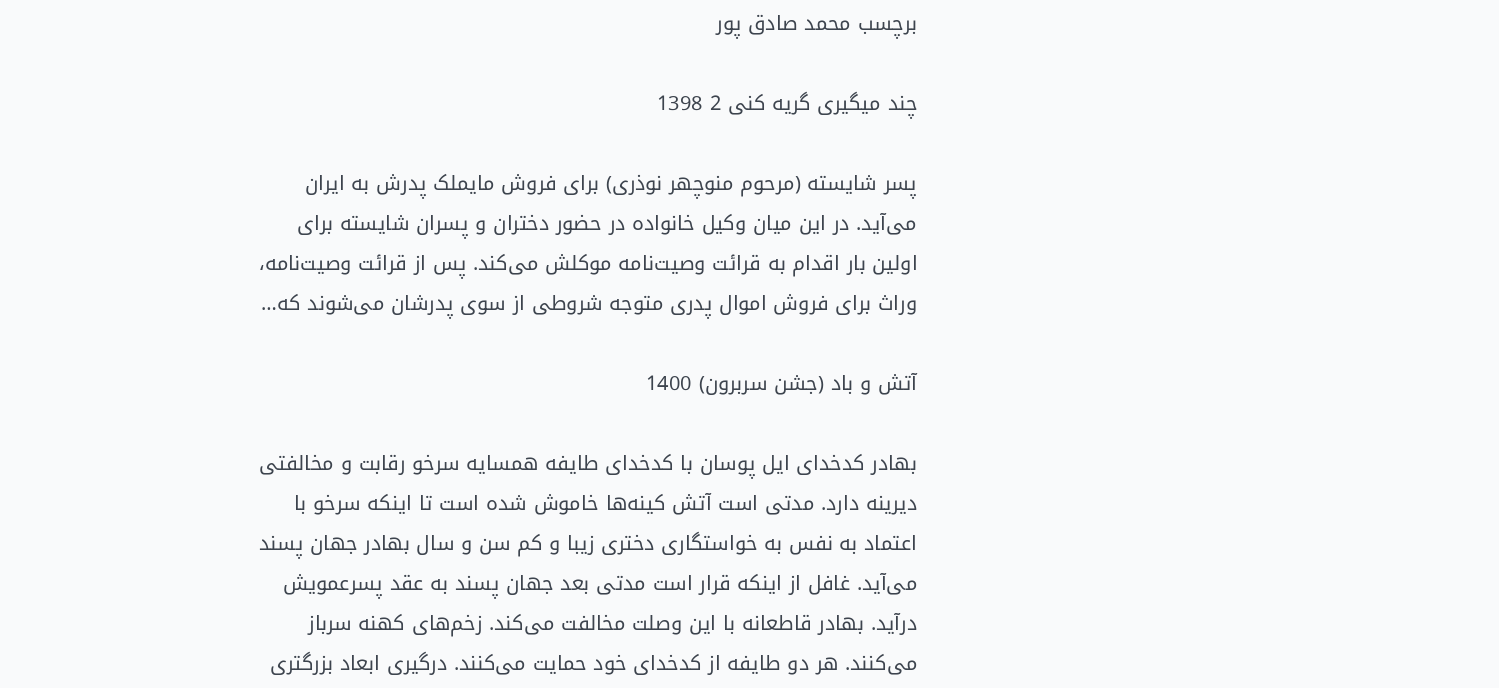برچسب محمد صادق پور

چند میگیری گریه کنی 2 1398

پسر شایسته (مرحوم منوچهر نوذری) برای فروش مایملک پدرش به ایران می‌آید. در این میان وکیل خانواده در حضور دختران و پسران شایسته برای اولین بار اقدام به قرائت وصیت‌نامه موکلش می‌کند. پس از قرائت وصیت‌نامه، وراث برای فروش اموال پدری متوجه شروطی از سوی پدرشان می‌شوند که…

آتش و باد (جشن سربرون) 1400

بهادر کدخدای ایل پوسان با کدخدای طایفه همسایه سرخو رقابت و مخالفتی دیرینه دارد. مدتی است آتش کینه‌ها خاموش شده است تا اینکه سرخو با اعتماد به نفس به خواستگاری دختری زیبا و کم سن و سال بهادر جهان پسند می‌آید. غافل از اینکه قرار است مدتی بعد جهان پسند به عقد پسرعمویش درآید. بهادر قاطعانه با این وصلت مخالفت می‌کند. زخم‌های کهنه سرباز می‌کنند. هر دو طایفه از کدخدای خود حمایت می‌کنند. درگیری ابعاد بزرگتری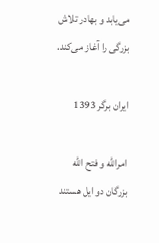می‌یابد و بهادر تلاش بزرگی را آغاز می‌کند.

ایران برگر 1393

امرالله و فتح الله بزرگان دو ايل هستند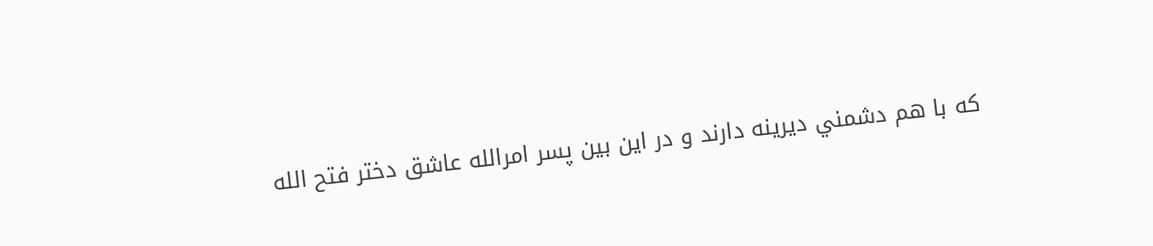که با هم دشمني ديرينه دارند و در اين بين پسر امرالله عاشق دختر فتح الله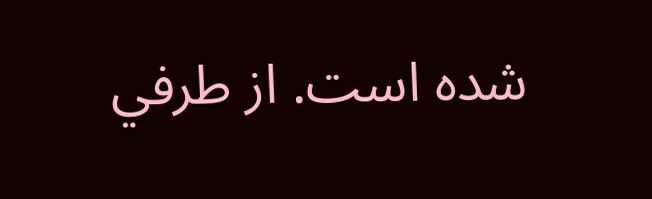شده است. از طرفي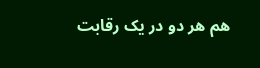هم هر دو در يک رقابت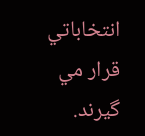انتخاباتي قرار مي گيرند.